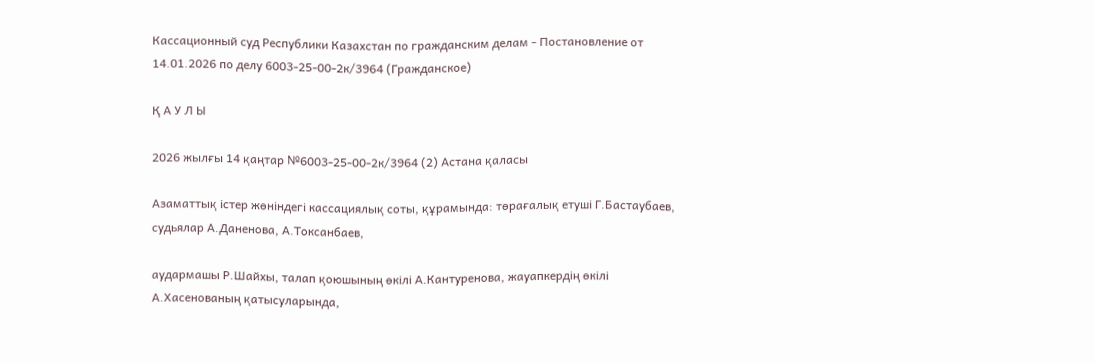Кассационный суд Республики Казахстан по гражданским делам - Постановление от 14.01.2026 по делу 6003-25-00-2к/3964 (Гражданское)

Қ А У Л Ы

2026 жылғы 14 қаңтар №6003-25-00-2к/3964 (2) Астана қаласы

Азаматтық істер жөніндегі кассациялық соты, құрамында: төрағалық етуші Г.Бастаубаев, судьялар А.Даненова, А.Токсанбаев,

аудармашы Р.Шайхы, талап қоюшының өкілі А.Кантуренова, жауапкердің өкілі А.Хасенованың қатысуларында,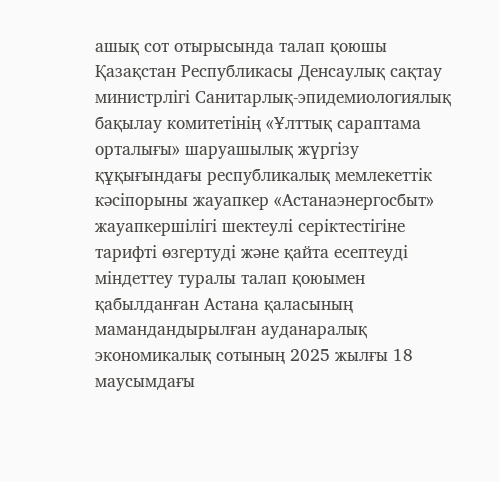ашық сот отырысында талап қоюшы Қазақстан Республикасы Денсаулық сақтау министрлігі Санитарлық-эпидемиологиялық бақылау комитетінің «Ұлттық сараптама орталығы» шаруашылық жүргізу құқығындағы республикалық мемлекеттік кәсіпорыны жауапкер «Астанаэнергосбыт» жауапкершілігі шектеулі серіктестігіне тарифті өзгертуді және қайта есептеуді міндеттеу туралы талап қоюымен қабылданған Астана қаласының мамандандырылған ауданаралық экономикалық сотының 2025 жылғы 18 маусымдағы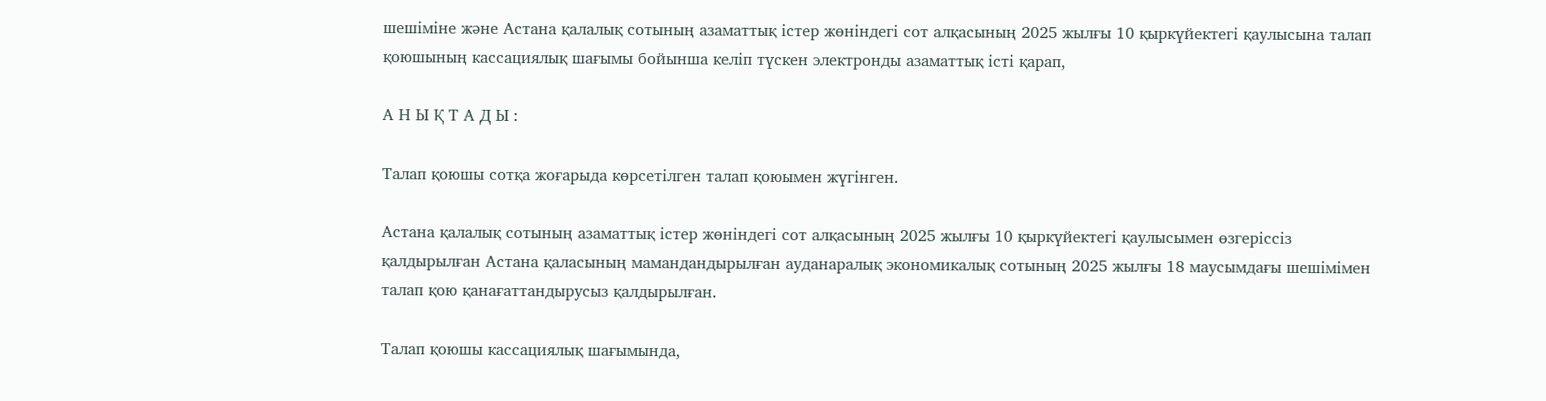шешіміне және Астана қалалық сотының азаматтық істер жөніндегі сот алқасының 2025 жылғы 10 қыркүйектегі қаулысына талап қоюшының кассациялық шағымы бойынша келіп түскен электронды азаматтық істі қарап,

А Н Ы Қ Т А Д Ы :

Талап қоюшы сотқа жоғарыда көрсетілген талап қоюымен жүгінген.

Астана қалалық сотының азаматтық істер жөніндегі сот алқасының 2025 жылғы 10 қыркүйектегі қаулысымен өзгеріссіз қалдырылған Астана қаласының мамандандырылған ауданаралық экономикалық сотының 2025 жылғы 18 маусымдағы шешімімен талап қою қанағаттандырусыз қалдырылған.

Талап қоюшы кассациялық шағымында,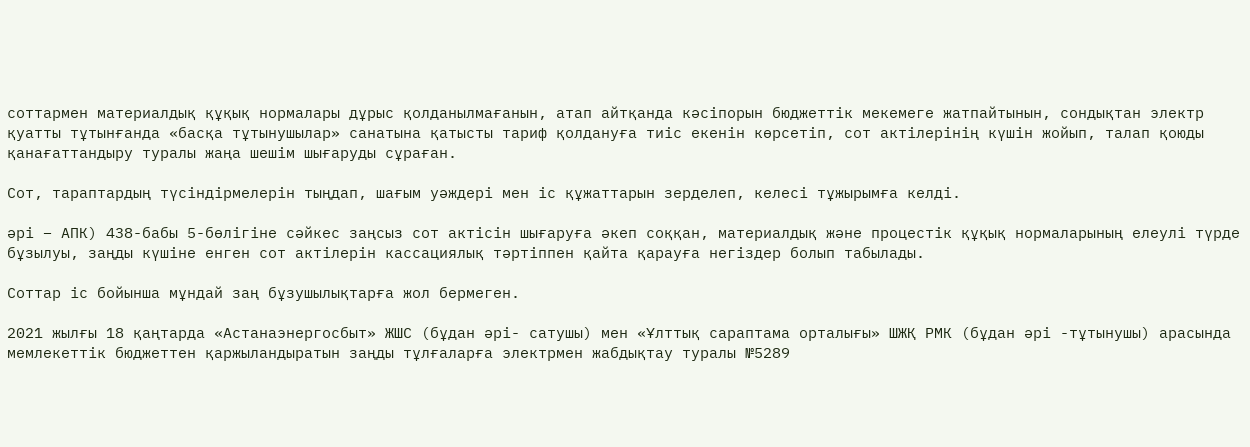соттармен материалдық құқық нормалары дұрыс қолданылмағанын, атап айтқанда кәсіпорын бюджеттік мекемеге жатпайтынын, сондықтан электр қуатты тұтынғанда «басқа тұтынушылар» санатына қатысты тариф қолдануға тиіс екенін көрсетіп, сот актілерінің күшін жойып, талап қоюды қанағаттандыру туралы жаңа шешім шығаруды сұраған.

Сот, тараптардың түсіндірмелерін тыңдап, шағым уәждері мен іс құжаттарын зерделеп, келесі тұжырымға келді.

әрі – АПК) 438-бабы 5-бөлігіне сәйкес заңсыз сот актiсiн шығаруға әкеп соққан, материалдық және процестік құқық нормаларының елеулi түрде бұзылуы, заңды күшіне енген сот актілерін кассациялық тәртіппен қайта қарауға негiздер болып табылады.

Соттар іс бойынша мұндай заң бұзушылықтарға жол бермеген.

2021 жылғы 18 қаңтарда «Астанаэнергосбыт» ЖШС (бұдан әрі- сатушы) мен «Ұлттық сараптама орталығы» ШЖҚ РМК (бұдан әрі -тұтынушы) арасында мемлекеттік бюджеттен қаржыландыратын заңды тұлғаларға электрмен жабдықтау туралы №5289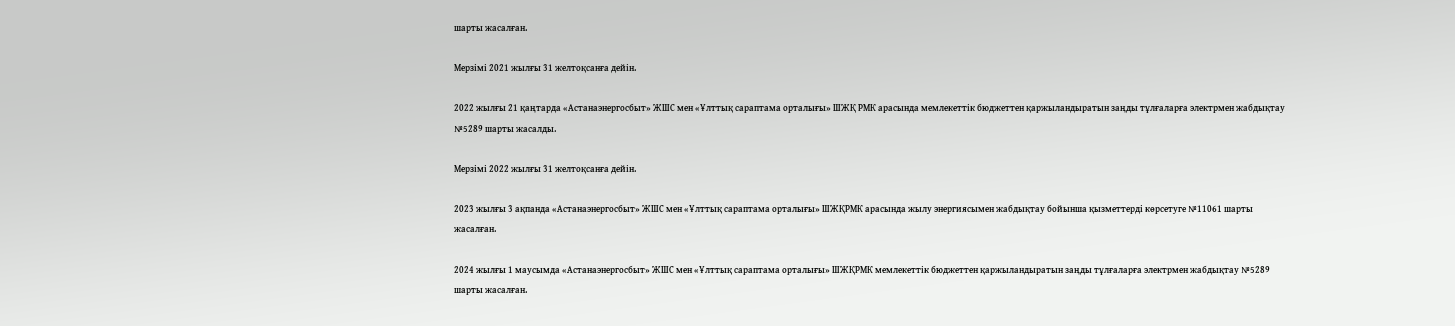шарты жасалған.

Мерзімі 2021 жылғы 31 желтоқсанға дейін.

2022 жылғы 21 қаңтарда «Астанаэнергосбыт» ЖШС мен «Ұлттық сараптама орталығы» ШЖҚ РМК арасында мемлекеттік бюджеттен қаржыландыратын заңды тұлғаларға электрмен жабдықтау №5289 шарты жасалды.

Мерзімі 2022 жылғы 31 желтоқсанға дейін.

2023 жылғы 3 ақпанда «Астанаэнергосбыт» ЖШС мен «Ұлттық сараптама орталығы» ШЖҚРМК арасында жылу энергиясымен жабдықтау бойынша қызметтерді көрсетуге №11061 шарты жасалған.

2024 жылғы 1 маусымда «Астанаэнергосбыт» ЖШС мен «Ұлттық сараптама орталығы» ШЖҚРМК мемлекеттік бюджеттен қаржыландыратын заңды тұлғаларға электрмен жабдықтау №5289 шарты жасалған.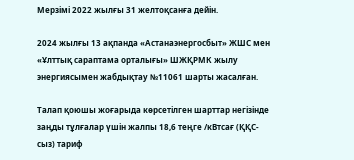Мерзімі 2022 жылғы 31 желтоқсанға дейін.

2024 жылғы 13 ақпанда «Астанаэнергосбыт» ЖШС мен «Ұлттық сараптама орталығы» ШЖҚРМК жылу энергиясымен жабдықтау №11061 шарты жасалған.

Талап қоюшы жоғарыда көрсетілген шарттар негізінде заңды тұлғалар үшін жалпы 18,6 теңге /кВтсағ (ҚҚС-сыз) тариф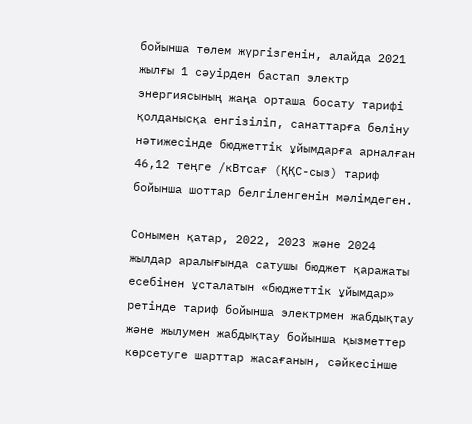бойынша төлем жүргізгенін, алайда 2021 жылғы 1 сәуірден бастап электр энергиясының жаңа орташа босату тарифі қолданысқа енгізіліп, санаттарға бөліну нәтижесінде бюджеттік ұйымдарға арналған 46,12 теңге /кВтсағ (ҚҚС-сыз) тариф бойынша шоттар белгіленгенін мәлімдеген.

Сонымен қатар, 2022, 2023 және 2024 жылдар аралығында сатушы бюджет қаражаты есебінен ұсталатын «бюджеттік ұйымдар» ретінде тариф бойынша электрмен жабдықтау және жылумен жабдықтау бойынша қызметтер көрсетуге шарттар жасағанын, сәйкесінше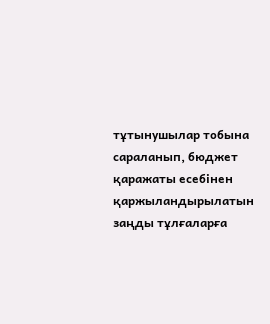тұтынушылар тобына сараланып, бюджет қаражаты есебінен қаржыландырылатын заңды тұлғаларға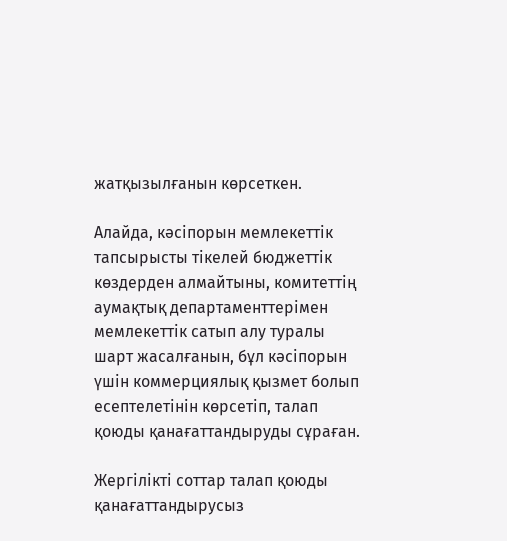жатқызылғанын көрсеткен.

Алайда, кәсіпорын мемлекеттік тапсырысты тікелей бюджеттік көздерден алмайтыны, комитеттің аумақтық департаменттерімен мемлекеттік сатып алу туралы шарт жасалғанын, бұл кәсіпорын үшін коммерциялық қызмет болып есептелетінін көрсетіп, талап қоюды қанағаттандыруды сұраған.

Жергілікті соттар талап қоюды қанағаттандырусыз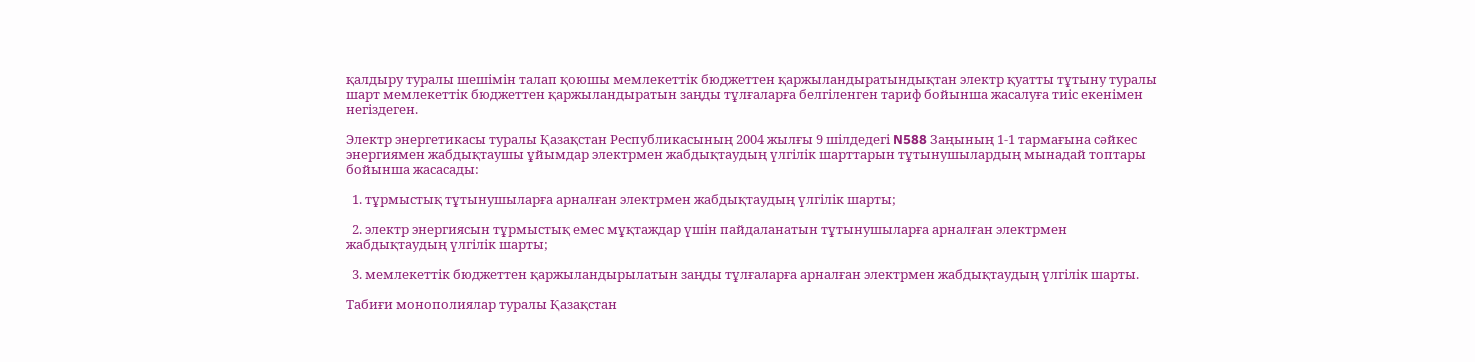қалдыру туралы шешімін талап қоюшы мемлекеттік бюджеттен қаржыландыратындықтан электр қуатты тұтыну туралы шарт мемлекеттік бюджеттен қаржыландыратын заңды тұлғаларға белгіленген тариф бойынша жасалуға тиіс екенімен негіздеген.

Электр энергетикасы туралы Қазақстан Республикасының 2004 жылғы 9 шілдедегі N588 Заңының 1-1 тармағына сәйкес энергиямен жабдықтаушы ұйымдар электрмен жабдықтаудың үлгілік шарттарын тұтынушылардың мынадай топтары бойынша жасасады:

  1. тұрмыстық тұтынушыларға арналған электрмен жабдықтаудың үлгілік шарты;

  2. электр энергиясын тұрмыстық емес мұқтаждар үшін пайдаланатын тұтынушыларға арналған электрмен жабдықтаудың үлгілік шарты;

  3. мемлекеттік бюджеттен қаржыландырылатын заңды тұлғаларға арналған электрмен жабдықтаудың үлгілік шарты.

Табиғи монополиялар туралы Қазақстан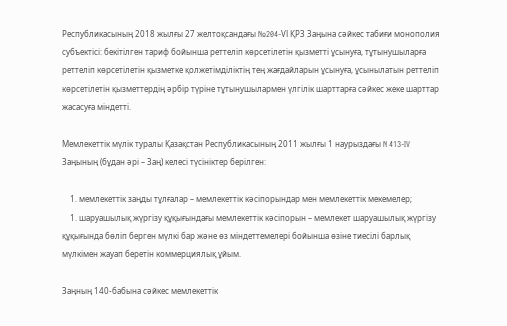Республикасының 2018 жылғы 27 желтоқсандағы №204-VІ ҚРЗ Заңына сәйкес табиғи монополия субъектісі: бекітілген тариф бойынша реттеліп көрсетілетін қызметті ұсынуға, тұтынушыларға реттеліп көрсетілетін қызметке қолжетімділіктің тең жағдайларын ұсынуға, ұсынылатын реттеліп көрсетілетін қызметтердің әрбір түріне тұтынушылармен үлгiлік шарттарға сәйкес жеке шарттар жасасуға міндетті.

Мемлекеттік мүлік туралы Қазақстан Республикасының 2011 жылғы 1 наурыздағы N 413-IV Заңының (бұдан әрі – Заң) келесі түсініктер берілген:

    1. мемлекеттік заңды тұлғалар – мемлекеттік кәсіпорындар мен мемлекеттік мекемелер;
    1. шаруашылық жүргізу құқығындағы мемлекеттік кәсіпорын – мемлекет шаруашылық жүргізу құқығында бөліп берген мүлкі бар және өз міндеттемелері бойынша өзіне тиесілі барлық мүлкімен жауап беретін коммерциялық ұйым.

Заңның 140-бабына сәйкес мемлекеттік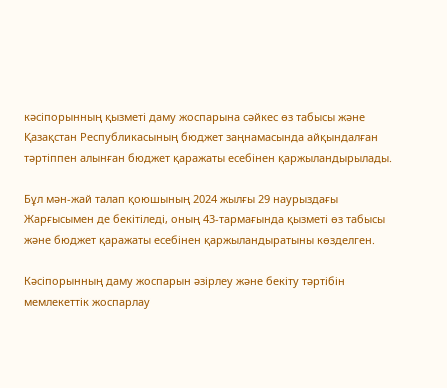кәсіпорынның қызметі даму жоспарына сәйкес өз табысы және Қазақстан Республикасының бюджет заңнамасында айқындалған тәртіппен алынған бюджет қаражаты есебінен қаржыландырылады.

Бұл мән-жай талап қоюшының 2024 жылғы 29 наурыздағы Жарғысымен де бекітіледі, оның 43-тармағында қызметі өз табысы және бюджет қаражаты есебінен қаржыландыратыны көзделген.

Кәсіпорынның даму жоспарын әзірлеу және бекіту тәртібін мемлекеттік жоспарлау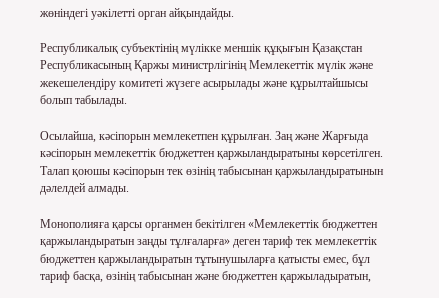жөніндегі уәкілетті орган айқындайды.

Республикалық субъектінің мүлікке меншік құқығын Қазақстан Республикасының Қаржы министрлігінің Мемлекеттік мүлік және жекешелендіру комитеті жүзеге асырылады және құрылтайшысы болып табылады.

Осылайша, кәсіпорын мемлекетпен құрылған. Заң және Жарғыда кәсіпорын мемлекеттік бюджеттен қаржыландыратыны көрсетілген. Талап қоюшы кәсіпорын тек өзінің табысынан қаржыландыратынын дәлелдей алмады.

Монополияға қарсы органмен бекітілген «Мемлекеттік бюджеттен қаржыландыратын заңды тұлғаларға» деген тариф тек мемлекеттік бюджеттен қаржыландыратын тұтынушыларға қатысты емес, бұл тариф басқа, өзінің табысынан және бюджеттен қаржыладыратын,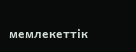мемлекеттік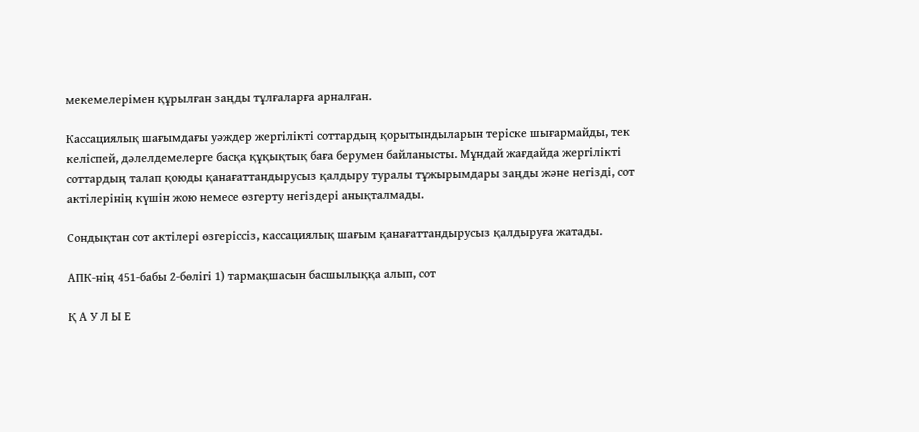мекемелерімен құрылған заңды тұлғаларға арналған.

Кассациялық шағымдағы уәждер жергілікті соттардың қорытындыларын теріске шығармайды, тек келіспей, дәлелдемелерге басқа құқықтық баға берумен байланысты. Мұндай жағдайда жергілікті соттардың талап қоюды қанағаттандырусыз қалдыру туралы тұжырымдары заңды және негізді, сот актілерінің күшін жою немесе өзгерту негіздері анықталмады.

Сондықтан сот актілері өзгеріссіз, кассациялық шағым қанағаттандырусыз қалдыруға жатады.

АПК-нің 451-бабы 2-бөлігі 1) тармақшасын басшылыққа алып, сот

Қ А У Л Ы Е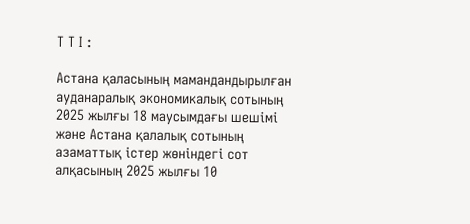Т Т І :

Астана қаласының мамандандырылған ауданаралық экономикалық сотының 2025 жылғы 18 маусымдағы шешімі және Астана қалалық сотының азаматтық істер жөніндегі сот алқасының 2025 жылғы 10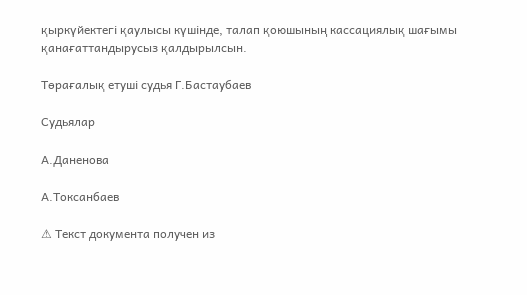қыркүйектегі қаулысы күшінде, талап қоюшының кассациялық шағымы қанағаттандырусыз қалдырылсын.

Төрағалық етуші судья Г.Бастаубаев

Судьялар

А.Даненова

А.Токсанбаев

⚠ Текст документа получен из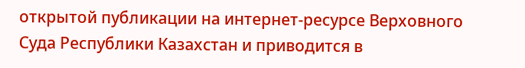открытой публикации на интернет-ресурсе Верховного Суда Республики Казахстан и приводится в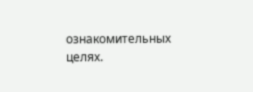ознакомительных целях.